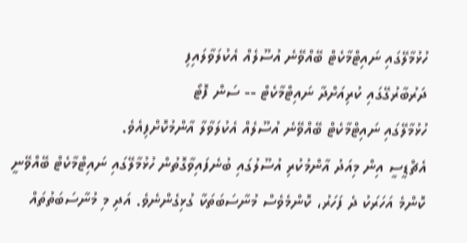ހުޅުމާލޭގައި ނައިޓްމާކެޓް ބޭއްވޭނެ އުސޫލެއް އެކުލަވާލައިފި
ދަރުބާރުގޭގައި ކުރިއަށްދާ ނައިޓްމާކެޓް -- ސަން ފޮޓޯ
ހުޅުމާލޭގައި ނައިޓްމާކެޓް ބޭއްވޭނެ އުސޫލެއް އެކުލަވާލާ އާންމުކޮށްފިއެވެ.
އެޗްޑީސީ އިން މިއަދު އާންމުކުރި އުސޫލުގައި ބުނެފައިވާގޮތުން ހުޅުމާލޭގައި ނައިޓްމާކެޓް ބޭއްވޭނީ ކޮންމެ އަހަރަކު ދެ ފަހަރު، ކޮންމެވެސް މުނާސަބަތަކާ ގުޅިގެންނެވެ. އަދި މި މުނާސަބަތުތައް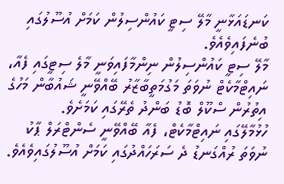ކަނޑައަޅާނީ މާލޭ ސިޓީ ކައުންސިލުން ކަމަށް އުސޫލުގައި ބުނެފައިވެއެވެ.
މާލޭ ސިޓީ ކައުންސިލުން ނިންމާފައިވަނީ މާލެ ސިޓީގައި ފެއާ، ނައިޓްމާކެޓް ނުވަތަ މަގުމަތީބާޒާރު ބޭއްވޭނީ ޝައުބާން މަހުގެ އިތުރުން ސްކޫލް ބޮޑު ބަންދު ތެރޭގައި ކަމަށެވެ.
ހުޅުމާލޭގައި ނައިޓްމާކެޓް، ފެއާ ބޭއްވޭނީ ސެންޓްރަލް ޕާކު ނުވަތަ ރުއްގަނޑު ދެ ސަރަހައްދުގައި ކަމަށް އުސޫލުގައިވެއެވެ.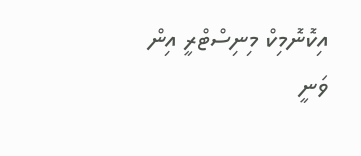އިކޮނޮމިކް މިނިސްޓްރީ އިން ވަނީ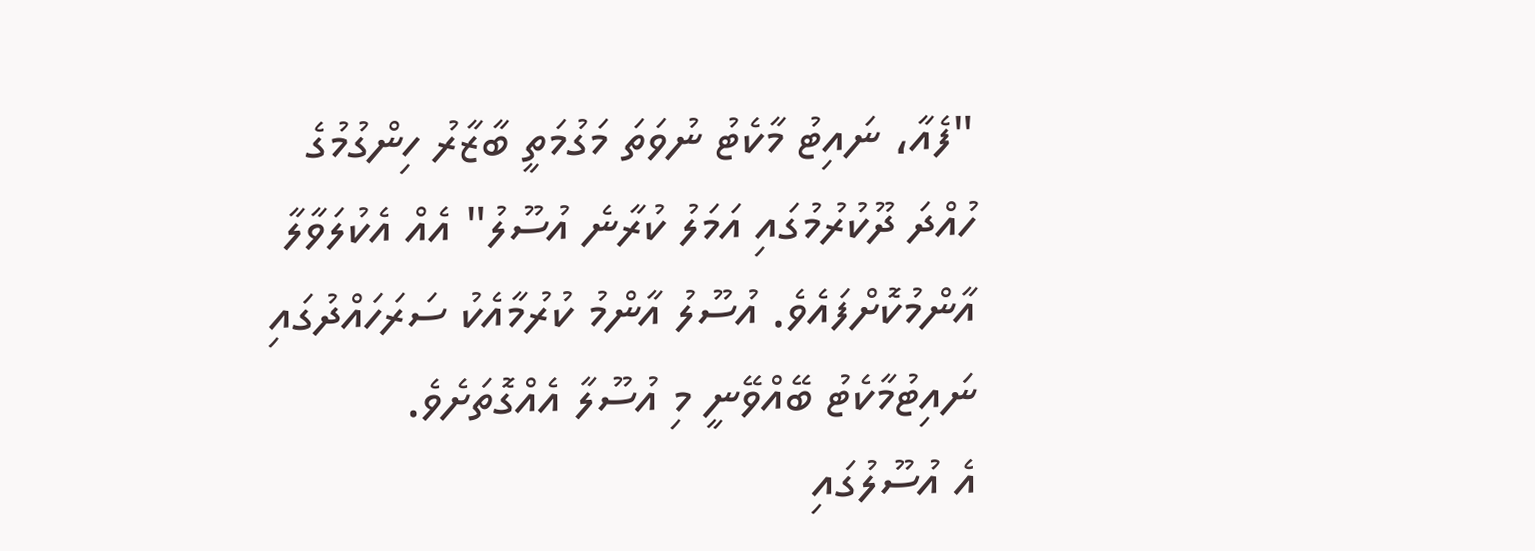"ފެއާ، ނައިޓު މާކެޓު ނުވަތަ މަގުމަތީ ބާޒާރު ހިންގުމުގެ ހުއްދަ ދޫކުރުމުގައި އަމަލު ކުރާނެ އުސޫލު" އެއް އެކުލަވާލާ އާންމުކޮށްފައެވެ. އުސޫލު އާންމު ކުރުމާއެކު ސަރަހައްދުގައި ނައިޓުމާކެޓު ބޭއްވޭނީ މި އުސޫލާ އެއްގޮތަށެވެ.
އެ އުސޫލުގައި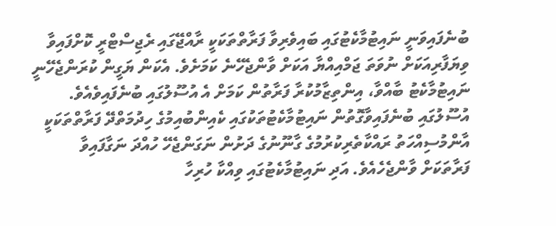ބުނެފައިވަނީ ނައިޓުމާކެޓުގައި ބައިވެރިވާ ފަރާތްތަކަކީ ރާއްޖޭގައި ރެޖިސްޓްރީ ކޮށްފައިވާ ވިޔަފާރިއަކަށް ނުވަތަ ޖަމްއިއްޔާ އަކަށް ވާންޖެހޭނެ ކަމަށެވެ. އެކަން ޔަގީން ކުރަންޖެހޭނީ ނައިޓުމާކެޓު ބާއްވާ، އިންތިޒާމުކުރާ ފަރާތުން ކަމަށް އެ އުސޫލުގައި ބުނެފައިވެއެވެ.
އުސޫލުގައި ބުނެފައިވާގޮތުން ނައިޓުމާކެޓުތަކުގައި ކެއިންބުއިމުގެ ހިދުމަތްދޭ ފަރާތްތަކަކީ އާންމުސިއްހަތު ރައްކާތެރިކުރުމުގެ ގާނޫނުގެ ދަށުން ނަގަންޖެހޭ ހުއްދަ ނަގާފައިވާ ފަރާތަކަށް ވާންޖެހެއެވެ. އަދި ނައިޓުމާކެޓުގައި ވިއްކާ ހުރިހާ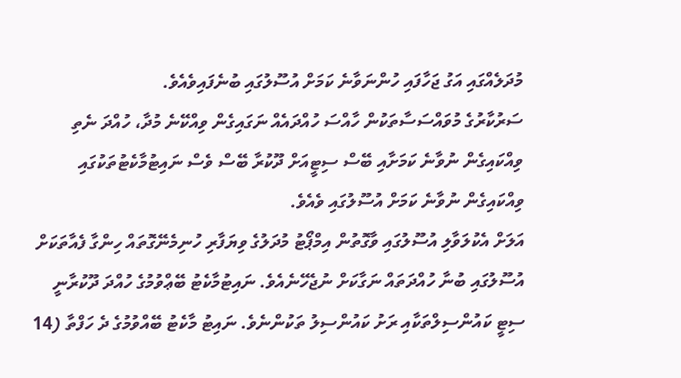މުދަލެއްގައި އަގު ޖަހާފައި ހުންނަވާނެ ކަމަށް އުސޫލުގައި ބުނެފައިވެއެވެ.
ސަރުކާރުގެ މުވައްސަސާތަކުން ހާއްސަ ހުއްދައެއް ނަގައިގެން ވިއްކޭނެ މުދާ، ހުއްދަ ނެތި ވިއްކައިގެން ނުވާނެ ކަމަށާއި ބޭސް ސިޓީއަށް ދޫކުރާ ބޭސް ވެސް ނައިޓުމާކެޓުތަކުގައި ވިއްކައިގެން ނުވާނެ ކަމަށް އުސޫލުގައި ވެއެވެ.
އަލަށް އެކުލަވާލި އުސޫލުގައި ވާގޮތުން އިމްޕޯޓު މުދަލުގެ ވިޔަފާރި ހުނިމެނޭގޮތައް ހިންގާ ފެއާތަކަށް އުސޫލުގައި ބުނާ ހުއްދަތައް ނަގާކަށް ނުޖެހޭނެއެވެ. ނައިޓުމާކެޓު ބޭޢްވުމުގެ ހުއްދަ ދޫކުރާނީ ސިޓީ ކައުންސިލްތަކާއި ރަށު ކައުންސިލު ތަކުންނެވެ. ނައިޓު މާކެޓު ބޭއްވުމުގެ ދެ ހަފްތާ (14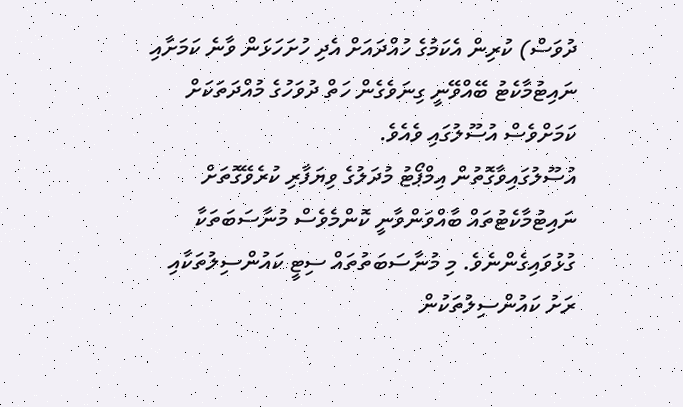ދުވަސް) ކުރިން އެކަމުގެ ހުއްދައަށް އެދި ހުށަހަޅަން ވާނެ ކަމަށާއި ނައިޓުމާކެޓު ބޭއްވޭނީ ގިނަވެގެން ހަތް ދުވަހުގެ މުއްދަތަކަށް ކަމަށްވެސް އުސޫލުގައި ވެއެވެ.
އުސޫލުގައިވާގޮތުން އިމްޕޯޓު މުދަލުގެ ވިޔަފާރި ކުރެވޭގޮތަށް ނައިޓުމާކެޓުތައް ބާއްވަންވާނީ ކޮންމެވެސް މުނާސަބަތަކާ ގުޅުވައިގެންނެވެ. މި މުނާސަބަތުތައް ސިޓީ ކައުންސިލުތަކާއި ރަށު ކައުންސިލުތަކުން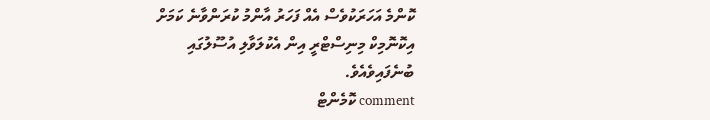ކޮންމެ އަހަރަކުވެސް އެއް ފަހަރު އާންމު ކުރަންވާނެ ކަމަށް އިކޮނޮމިކް މިނިސްޓްރީ އިން އެކުލަވާލި އުސޫލުގައި ބުނެފައިވެއެވެ.
comment ކޮމެންޓް